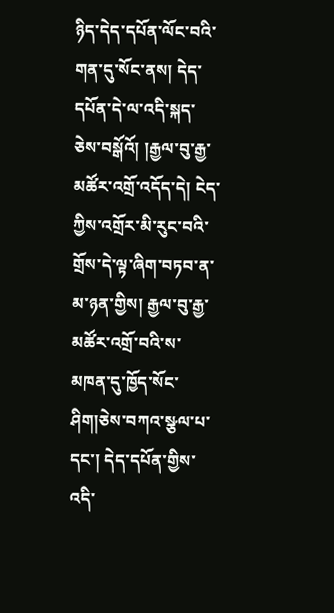ཉིད་དེད་དཔོན་ལོང་བའི་གན་དུ་སོང་ནས། དེད་དཔོན་དེ་ལ་འདི་སྐད་ཅེས་བསྒོའོ། །རྒྱལ་བུ་རྒྱ་མཚོར་འགྲོ་འདོད་དེ། ངེད་ཀྱིས་འགྲོར་མི་རུང་བའི་གྲོས་དེ་ལྟ་ཞིག་བཏབ་ན་མ་ཉན་གྱིས། རྒྱལ་བུ་རྒྱ་མཚོར་འགྲོ་བའི་ས་མཁན་དུ་ཁྱོད་སོང་ཤིག།ཅེས་བཀའ་སྩལ་པ་དང་། དེད་དཔོན་གྱིས་འདི་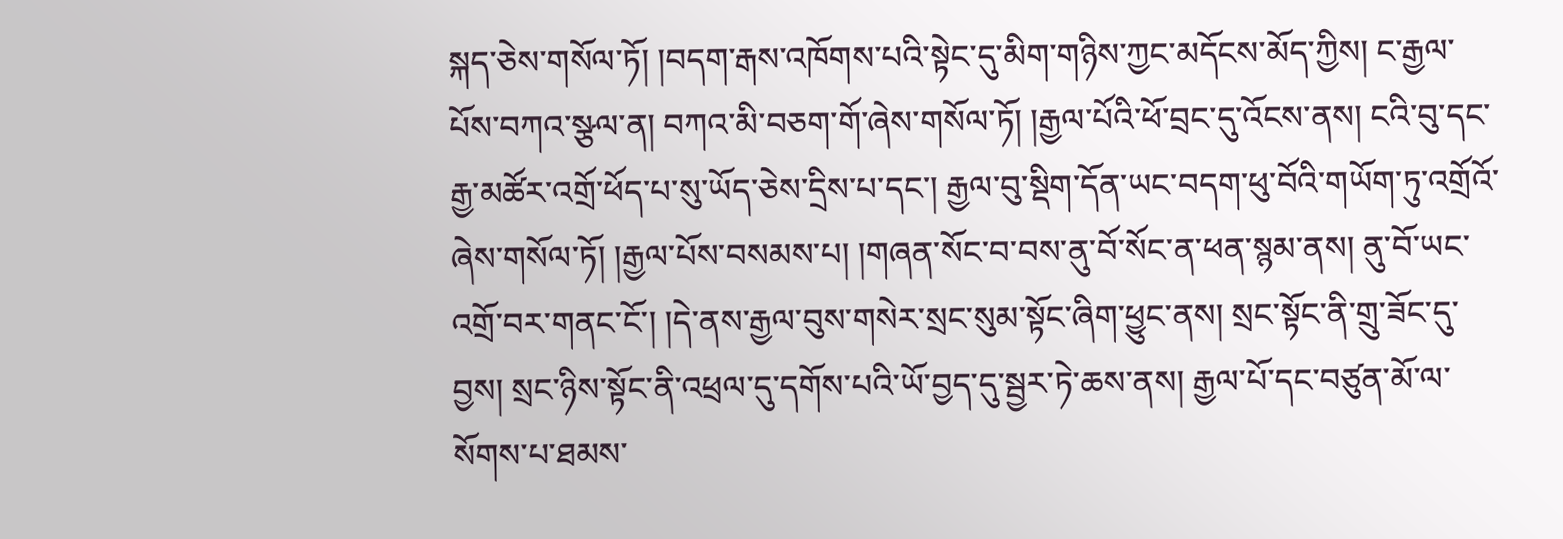སྐད་ཅེས་གསོལ་ཏོ། །བདག་རྒས་འཁོགས་པའི་སྟེང་དུ་མིག་གཉིས་ཀྱང་མདོངས་མོད་ཀྱིས། ང་རྒྱལ་པོས་བཀའ་སྩལ་ན། བཀའ་མི་བཅག་གོ་ཞེས་གསོལ་ཏོ། །རྒྱལ་པོའི་ཕོ་བྲང་དུ་འོངས་ནས། ངའི་བུ་དང་རྒྱ་མཚོར་འགྲོ་ཕོད་པ་སུ་ཡོད་ཅེས་དྲིས་པ་དང་། རྒྱལ་བུ་སྡིག་དོན་ཡང་བདག་ཕུ་བོའི་གཡོག་ཏུ་འགྲོའོ་ཞེས་གསོལ་ཏོ། །རྒྱལ་པོས་བསམས་པ། །གཞན་སོང་བ་བས་ནུ་བོ་སོང་ན་ཕན་སྙམ་ནས། ནུ་བོ་ཡང་འགྲོ་བར་གནང་ངོ་། །དེ་ནས་རྒྱལ་བུས་གསེར་སྲང་སུམ་སྟོང་ཞིག་ཕྱུང་ནས། སྲང་སྟོང་ནི་གྲུ་ཟོང་དུ་བྱས། སྲང་ཉིས་སྟོང་ནི་འཕྲལ་དུ་དགོས་པའི་ཡོ་བྱད་དུ་སྦྱར་ཏེ་ཆས་ནས། རྒྱལ་པོ་དང་བཙུན་མོ་ལ་སོགས་པ་ཐམས་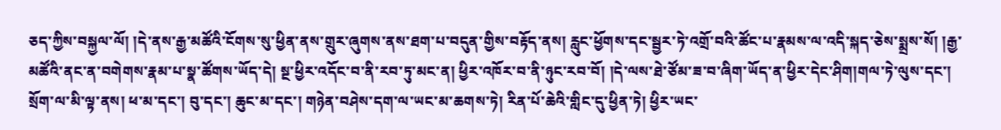ཅད་ཀྱིས་བསྐྱལ་ལོ། །དེ་ནས་རྒྱ་མཚོའི་ངོགས་སུ་ཕྱིན་ནས་གྲུར་ཞུགས་ནས་ཐག་པ་བདུན་གྱིས་བརྟོད་ནས། རླུང་ཕྱོགས་དང་སྦྱར་ཏེ་འགྲོ་བའི་ཚོང་པ་རྣམས་ལ་འདི་སྐད་ཅེས་སྨྲས་སོ། །རྒྱ་མཚོའི་ནང་ན་བགེགས་རྣམ་པ་སྣ་ཚོགས་ཡོད་དེ། སྔ་ཕྱིར་འདོང་བ་ནི་རབ་ཏུ་མང་ན། ཕྱིར་འཁོར་བ་ནི་ཉུང་རབ་བོ། །དེ་ལས་ཐེ་ཙོམ་ཟ་བ་ཞིག་ཡོད་ན་ཕྱིར་དེང་ཤིག།གལ་ཏེ་ལུས་དང་། སྲོག་ལ་མི་ལྟ་ནས། ཕ་མ་དང་། བུ་དང་། ཆུང་མ་དང་། གཉེན་བཤེས་དག་ལ་ཡང་མ་ཆགས་ཏེ། རིན་པོ་ཆེའི་གླིང་དུ་ཕྱིན་ཏེ། ཕྱིར་ཡང་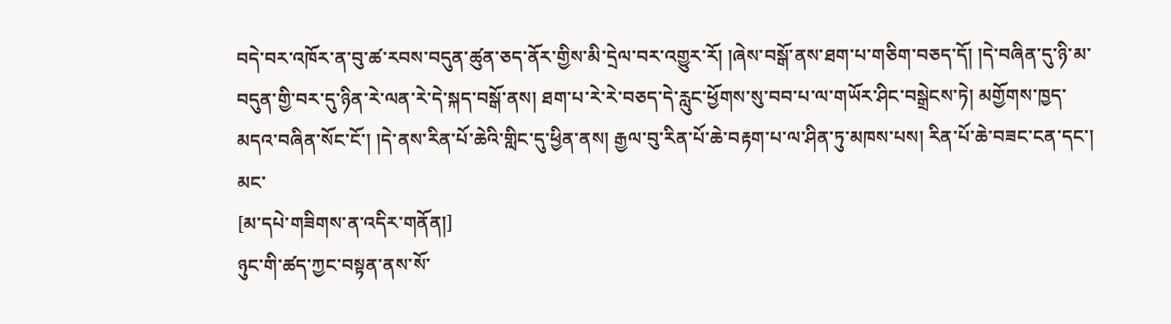བདེ་བར་འཁོར་ན་བུ་ཚ་རབས་བདུན་ཚུན་ཅད་ནོར་གྱིས་མི་དྲེལ་བར་འགྱུར་རོ། །ཞེས་བསྒོ་ནས་ཐག་པ་གཅིག་བཅད་དོ། །དེ་བཞིན་དུ་ཉི་མ་བདུན་གྱི་བར་དུ་ཉིན་རེ་ལན་རེ་དེ་སྐད་བསྒོ་ནས། ཐག་པ་རེ་རེ་བཅད་དེ་རླུང་ཕྱོགས་སུ་བབ་པ་ལ་གཡོར་ཤིང་བསྒྲེངས་ཏེ། མགྱོགས་ཁྱད་མདའ་བཞིན་སོང་ངོ་། །དེ་ནས་རིན་པོ་ཆེའི་གླིང་དུ་ཕྱིན་ནས། རྒྱལ་བུ་རིན་པོ་ཆེ་བརྟག་པ་ལ་ཤིན་ཏུ་མཁས་པས། རིན་པོ་ཆེ་བཟང་ངན་དང་། མང་
[མ་དཔེ་གཟིགས་ན་འདིར་གནོན།]
ཉུང་གི་ཚད་ཀྱང་བསྟན་ནས་སོ་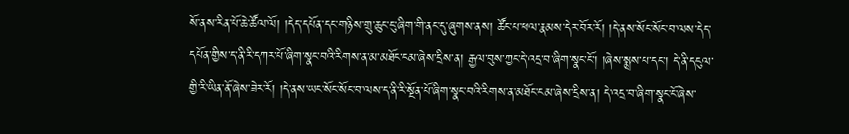སོ་ནས་རིན་པོ་ཆེ་ཚོལ་ལོ། །དེད་དཔོན་དང་གཉིས་གྲུ་ཆུང་ངུ་ཞིག་གི་ནང་དུ་ཞུགས་ནས། ཚོང་པ་ཕལ་རྣམས་དེར་བོར་རོ། །དེ་ནས་སོང་སོང་བ་ལས་དེད་དཔོན་གྱིས་ད་ནི་རི་དཀར་པོ་ཞིག་སྣང་བའི་རིགས་ན་མ་མཐོང་ངམ་ཞེས་དྲིས་ན། རྒྱལ་བུས་ཀྱང་དེ་འདྲ་བ་ཞིག་སྣང་ངོ་། །ཞེས་སྨྲས་པ་དང་། དེ་ནི་དངུལ་གྱི་རི་ཡིན་ནོ་ཞེས་ཟེར་རོ། །དེ་ནས་ཡང་སོང་སོང་བ་ལས་ད་ནི་རི་སྔོན་པོ་ཞིག་སྣང་བའི་རིགས་ན་མཐོང་ངམ་ཞེས་དྲིས་ན། དེ་འདྲ་བ་ཞིག་སྣང་ངོ་ཞེས་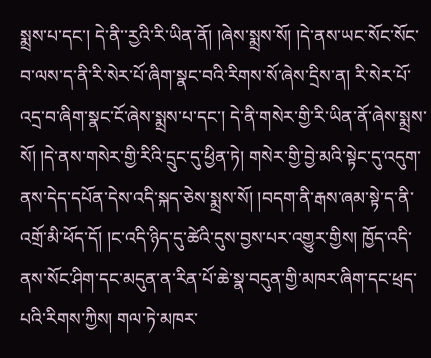སྨྲས་པ་དང་། དེ་ནི་་རྱའི་རི་ཡིན་ནོ། །ཞེས་སྨྲས་སོ། །དེ་ནས་ཡང་སོང་སོང་བ་ལས་ད་ནི་རི་སེར་པོ་ཞིག་སྣང་བའི་རིགས་སོ་ཞེས་དྲིས་ན། རི་སེར་པོ་འདྲ་བ་ཞིག་སྣང་ངོ་ཞེས་སྨྲས་པ་དང་། དེ་ནི་གསེར་གྱི་རི་ཡིན་ནོ་ཞེས་སྨྲས་སོ། །དེ་ནས་གསེར་གྱི་རིའི་དྲུང་དུ་ཕྱིན་ཏེ། གསེར་གྱི་བྱེ་མའི་སྟེང་དུ་འདུག་ནས་དེད་དཔོན་དེས་འདི་སྐད་ཅེས་སྨྲས་སོ། །བདག་ནི་རྒས་ཞམ་སྟེ་ད་ནི་འགྲོ་མི་ཕོད་དོ། །ང་འདི་ཉིད་དུ་ཚེའི་དུས་བྱས་པར་འགྱུར་གྱིས། ཁྱོད་འདི་ནས་སོང་ཤིག་དང་མདུན་ན་རིན་པོ་ཆེ་སྣ་བདུན་གྱི་མཁར་ཞིག་དང་ཕྲད་པའི་རིགས་ཀྱིས། གལ་ཏེ་མཁར་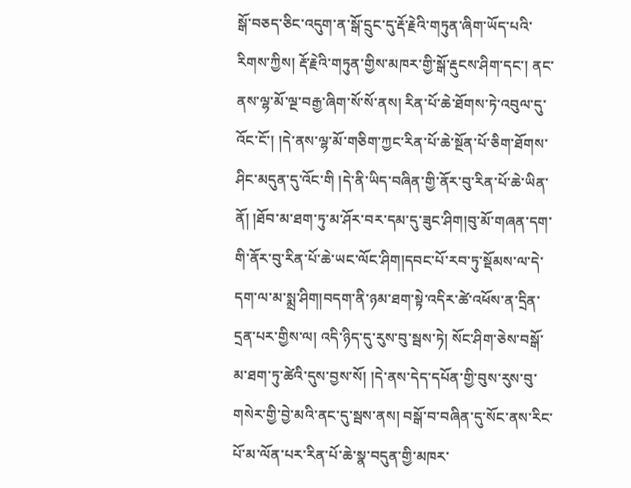སྒོ་བཅད་ཅིང་འདུག་ན་སྒོ་དྲུང་དུ་རྡོ་རྗེའི་གཏུན་ཞིག་ཡོད་པའི་རིགས་ཀྱིས། རྡོ་རྗེའི་གཏུན་གྱིས་མཁར་གྱི་སྒོ་རྡུངས་ཤིག་དང་། ནང་ནས་ལྷ་མོ་ལྔ་བརྒྱ་ཞིག་སོ་སོ་ནས། རིན་པོ་ཆེ་ཐོགས་ཏེ་འབུལ་དུ་འོང་ངོ་། །དེ་ནས་ལྷ་མོ་གཅིག་ཀྱང་རིན་པོ་ཆེ་སྔོན་པོ་ཅིག་ཐོགས་ཤིང་མདུན་དུ་འོང་གི །དེ་ནི་ཡིད་བཞིན་གྱི་ནོར་བུ་རིན་པོ་ཆེ་ཡིན་ནོ། །ཐོབ་མ་ཐག་ཏུ་མ་ཤོར་བར་དམ་དུ་ཟུང་ཤིག།བུ་མོ་གཞན་དག་གི་ནོར་བུ་རིན་པོ་ཆེ་ཡང་ལོང་ཤིག།དབང་པོ་རབ་ཏུ་སྡོམས་ལ་དེ་དག་ལ་མ་སྨྲ་ཤིག།བདག་ནི་ཉམ་ཐག་སྟེ་འདིར་ཚེ་འཕོས་ན་དྲིན་དྲན་པར་གྱིས་ལ། འདི་ཉིད་དུ་རུས་བུ་སྦས་ཏེ། སོང་ཤིག་ཅེས་བསྒོ་མ་ཐག་ཏུ་ཚེའི་དུས་བྱས་སོ། །དེ་ནས་དེད་དཔོན་གྱི་བུས་རུས་བུ་གསེར་གྱི་བྱེ་མའི་ནང་དུ་སྦས་ནས། བསྒོ་བ་བཞིན་དུ་སོང་ནས་རིང་པོ་མ་ལོན་པར་རིན་པོ་ཆེ་སྣ་བདུན་གྱི་མཁར་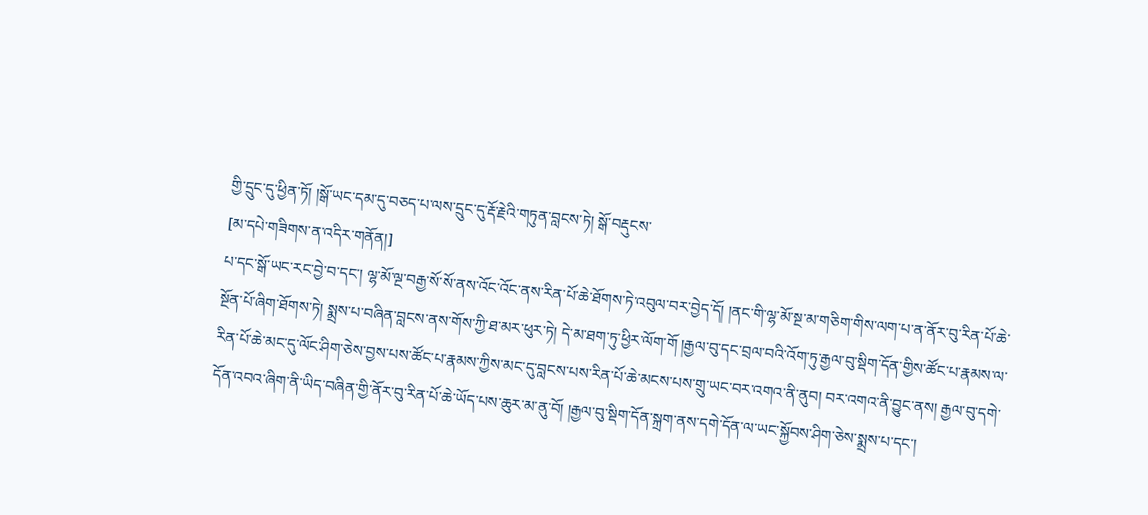གྱི་དྲུང་དུ་ཕྱིན་ཏོ། །སྒོ་ཡང་དམ་དུ་བཅད་པ་ལས་དྲུང་དུ་རྡོ་རྗེའི་གཏུན་བླངས་ཏེ། སྒོ་བརྡུངས་
[མ་དཔེ་གཟིགས་ན་འདིར་གནོན།]
པ་དང་སྒོ་ཡང་རང་བྱེ་བ་དང་། ལྷ་མོ་ལྔ་བརྒྱ་སོ་སོ་ནས་འོང་འོང་ནས་རིན་པོ་ཆེ་ཐོགས་ཏེ་འབུལ་བར་བྱེད་དོ། །ནང་གི་ལྷ་མོ་སྔ་མ་གཅིག་གིས་ལག་པ་ན་ནོར་བུ་རིན་པོ་ཆེ་སྔོན་པོ་ཞིག་ཐོགས་ཏེ། སྨྲས་པ་བཞིན་བླངས་ནས་གོས་ཀྱི་ཐ་མར་ཕུར་ཏེ། དེ་མ་ཐག་ཏུ་ཕྱིར་ལོག་གོ །རྒྱལ་བུ་དང་བྲལ་བའི་འོག་ཏུ་རྒྱལ་བུ་སྡིག་དོན་གྱིས་ཚོང་པ་རྣམས་ལ་རིན་པོ་ཆེ་མང་དུ་ལོང་ཤིག་ཅེས་བྱས་པས་ཚོང་པ་རྣམས་ཀྱིས་མང་དུ་བླངས་པས་རིན་པོ་ཆེ་མངས་པས་གྲུ་ཡང་བར་འགའ་ནི་ནུབ། བར་འགའ་ནི་བྱུང་ནས། རྒྱལ་བུ་དགེ་དོན་འབའ་ཞིག་ནི་ཡིད་བཞིན་གྱི་ནོར་བུ་རིན་པོ་ཆེ་ཡོད་པས་ཆུར་མ་ནུ་བོ། །རྒྱལ་བུ་སྡིག་དོན་སྐྲག་ནས་དགེ་དོན་ལ་ཡང་སྐྱོབས་ཤིག་ཅེས་སྨྲས་པ་དང་།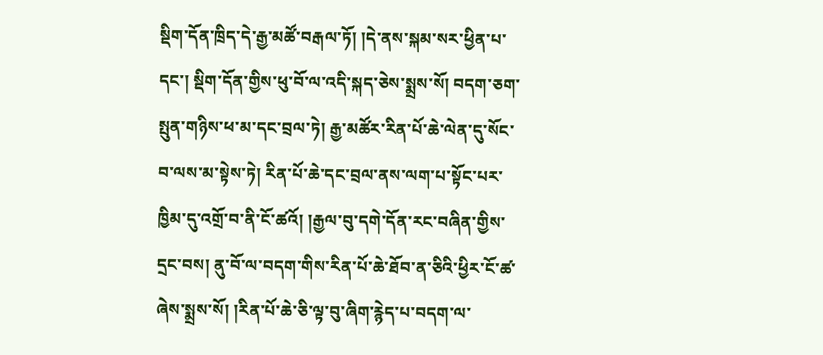སྡིག་དོན་ཁྲིད་དེ་རྒྱ་མཚོ་བརྒལ་ཏོ། །དེ་ནས་སྐམ་སར་ཕྱིན་པ་དང་། སྡིག་དོན་གྱིས་ཕུ་བོ་ལ་འདི་སྐད་ཅེས་སྨྲས་སོ། བདག་ཅག་སྤུན་གཉིས་ཕ་མ་དང་བྲལ་ཏེ། རྒྱ་མཚོར་རིན་པོ་ཆེ་ལེན་དུ་སོང་བ་ལས་མ་སྟེས་ཏེ། རིན་པོ་ཆེ་དང་བྲལ་ནས་ལག་པ་སྟོང་པར་ཁྱིམ་དུ་འགྲོ་བ་ནི་ངོ་ཚའོ། །རྒྱལ་བུ་དགེ་དོན་རང་བཞིན་གྱིས་དྲང་བས། ནུ་བོ་ལ་བདག་གིས་རིན་པོ་ཆེ་ཐོབ་ན་ཅིའི་ཕྱིར་ངོ་ཚ་ཞེས་སྨྲས་སོ། །རིན་པོ་ཆེ་ཅི་ལྟ་བུ་ཞིག་རྙེད་པ་བདག་ལ་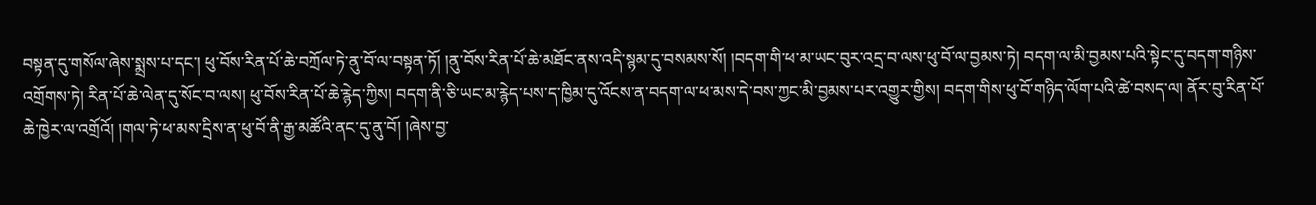བསྟན་དུ་གསོལ་ཞེས་སྨྲས་པ་དང་། ཕུ་བོས་རིན་པོ་ཆེ་བཀྲོལ་ཏེ་ནུ་བོ་ལ་བསྟན་ཏོ། །ནུ་བོས་རིན་པོ་ཆེ་མཐོང་ནས་འདི་སྙམ་དུ་བསམས་སོ། །བདག་གི་ཕ་མ་ཡང་བུར་འདྲ་བ་ལས་ཕུ་བོ་ལ་བྱམས་ཏེ། བདག་ལ་མི་བྱམས་པའི་སྟེང་དུ་བདག་གཉིས་འགྲོགས་ཏེ། རིན་པོ་ཆེ་ལེན་དུ་སོང་བ་ལས། ཕུ་བོས་རིན་པོ་ཆེ་རྙེད་ཀྱིས། བདག་ནི་ཅི་ཡང་མ་རྙེད་པས་ད་ཁྱིམ་དུ་འོངས་ན་བདག་ལ་ཕ་མས་དེ་བས་ཀྱང་མི་བྱམས་པར་འགྱུར་གྱིས། བདག་གིས་ཕུ་བོ་གཉིད་ལོག་པའི་ཚེ་བསད་ལ། ནོར་བུ་རིན་པོ་ཆེ་ཁྱེར་ལ་འགྲོའོ། །གལ་ཏེ་ཕ་མས་དྲིས་ན་ཕུ་བོ་ནི་རྒྱ་མཚོའི་ནང་དུ་ནུ་བོ། །ཞེས་བྱ་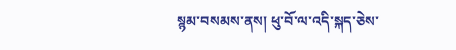སྙམ་བསམས་ནས། ཕུ་བོ་ལ་འདི་སྐད་ཅེས་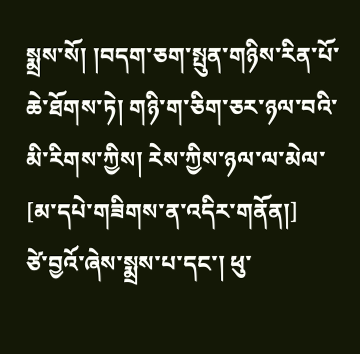སྨྲས་སོ། །བདག་ཅག་སྤུན་གཉིས་རིན་པོ་ཆེ་ཐོགས་ཏེ། གཉི་ག་ཅིག་ཅར་ཉལ་བའི་མི་རིགས་ཀྱིས། རེས་ཀྱིས་ཉལ་ལ་མེལ་
[མ་དཔེ་གཟིགས་ན་འདིར་གནོན།]
ཙེ་བྱའོ་ཞེས་སྨྲས་པ་དང་། ཕུ་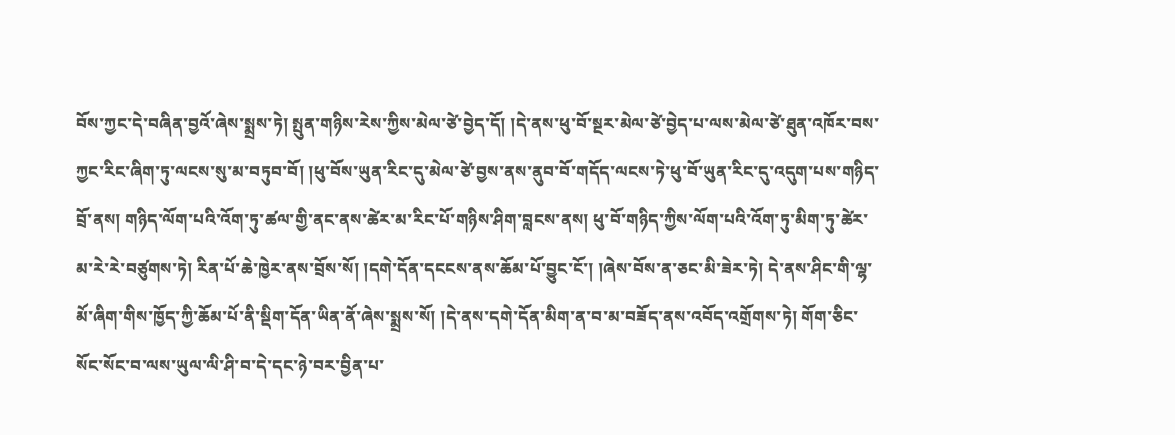བོས་ཀྱང་དེ་བཞིན་བྱའོ་ཞེས་སྨྲས་ཏེ། སྤུན་གཉིས་རེས་ཀྱིས་མེལ་ཙེ་བྱེད་དོ། །དེ་ནས་ཕུ་བོ་སྔར་མེལ་ཙེ་བྱེད་པ་ལས་མེལ་ཙེ་ཐུན་འཁོར་བས་ཀྱང་རིང་ཞིག་ཏུ་ལངས་སུ་མ་བཏུབ་བོ། །ཕུ་བོས་ཡུན་རིང་དུ་མེལ་ཙེ་བྱས་ནས་ནུབ་བོ་གདོད་ལངས་ཏེ་ཕུ་བོ་ཡུན་རིང་དུ་འདུག་པས་གཉིད་བྲོ་ནས། གཉིད་ལོག་པའི་འོག་ཏུ་ཚལ་གྱི་ནང་ནས་ཚེར་མ་རིང་པོ་གཉིས་ཤིག་བླངས་ནས། ཕུ་བོ་གཉིད་ཀྱིས་ལོག་པའི་འོག་ཏུ་མིག་ཏུ་ཚེར་མ་རེ་རེ་བཙུགས་ཏེ། རིན་པོ་ཆེ་ཁྱེར་ནས་བྲོས་སོ། །དགེ་དོན་དངངས་ནས་ཆོམ་པོ་བྱུང་ངོ་། །ཞེས་བོས་ན་ཅང་མི་ཟེར་ཏེ། དེ་ནས་ཤིང་གི་ལྷ་མོ་ཞིག་གིས་ཁྱོད་ཀྱི་ཆོམ་པོ་ནི་སྡིག་དོན་ཡིན་ནོ་ཞེས་སྨྲས་སོ། །དེ་ནས་དགེ་དོན་མིག་ན་བ་མ་བཟོད་ནས་འབོད་འགྲོགས་ཏེ། གོག་ཅིང་སོང་སོང་བ་ལས་ཡུལ་ལི་ཤི་བ་དེ་དང་ཉེ་བར་བྱིན་པ་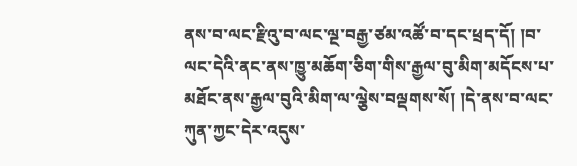ནས་བ་ལང་རྫིའུ་བ་ལང་ལྔ་བརྒྱ་ཙམ་འཚོ་བ་དང་ཕྲད་དོ། །བ་ལང་དེའི་ནང་ནས་ཁྱུ་མཆོག་ཅིག་གིས་རྒྱལ་བུ་མིག་མདོངས་པ་མཐོང་ནས་རྒྱལ་བུའི་མིག་ལ་ལྕེས་བལྡགས་སོ། །དེ་ནས་བ་ལང་ཀུན་ཀྱང་དེར་འདུས་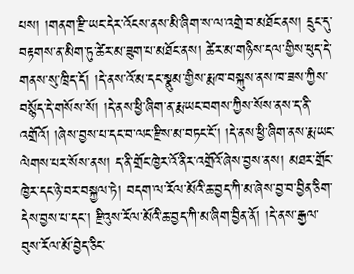པས། །གནག་རྫི་ཡང་དེར་འོངས་ནས་མི་ཞིག་ས་ལ་འགྲེ་བ་མཐོང་ནས། དྲུང་དུ་བརྟགས་ན་མིག་ཏུ་ཚེར་མ་ཟུག་པ་མཐོང་ནས། ཚེར་མ་གཉིས་དལ་གྱིས་ཕུད་དེ་གནས་སུ་ཁྲིད་དོ། །དེ་ནས་འོ་མ་དང་སྣུམ་གྱིས་རྨ་ཁ་བསྐུས་ནས་ཁ་ཟས་ཀྱིས་བསྙོད་དེ་གསོས་སོ། །དེ་ནས་ཕྱི་ཞིག་ན་རྨ་ཡང་བགས་ཀྱིས་སོས་ནས་ད་ནི་འགྲོའོ། །ཞེས་བྱས་པ་དང་བ་ལང་རྫིས་མ་བཏང་ངོ་། །དེ་ནས་ཕྱི་ཞིག་ནས་རྨ་ཡང་ལེགས་པར་སོས་ནས། ད་ནི་གྲོང་ཁྱེར་འོ་ནིར་འགྲོའོ་ཞེས་བྱས་ནས། མཐར་གྲོང་ཁྱེར་དང་ཉེ་བར་བསྐྱལ་ཏེ། བདག་ལ་རོལ་མོའི་ཆ་བྱད་ཀི་མ་ཞེས་བྱ་བ་བྱིན་ཅིག་དེས་བྱས་པ་དང་། རྫིའུས་རོལ་མོའི་ཆ་བྱད་ཀི་མ་ཞིག་བྱིན་ནོ། །དེ་ནས་རྒྱལ་བུས་རོལ་མོ་བྱེད་ཅིང་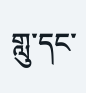གླུ་དང་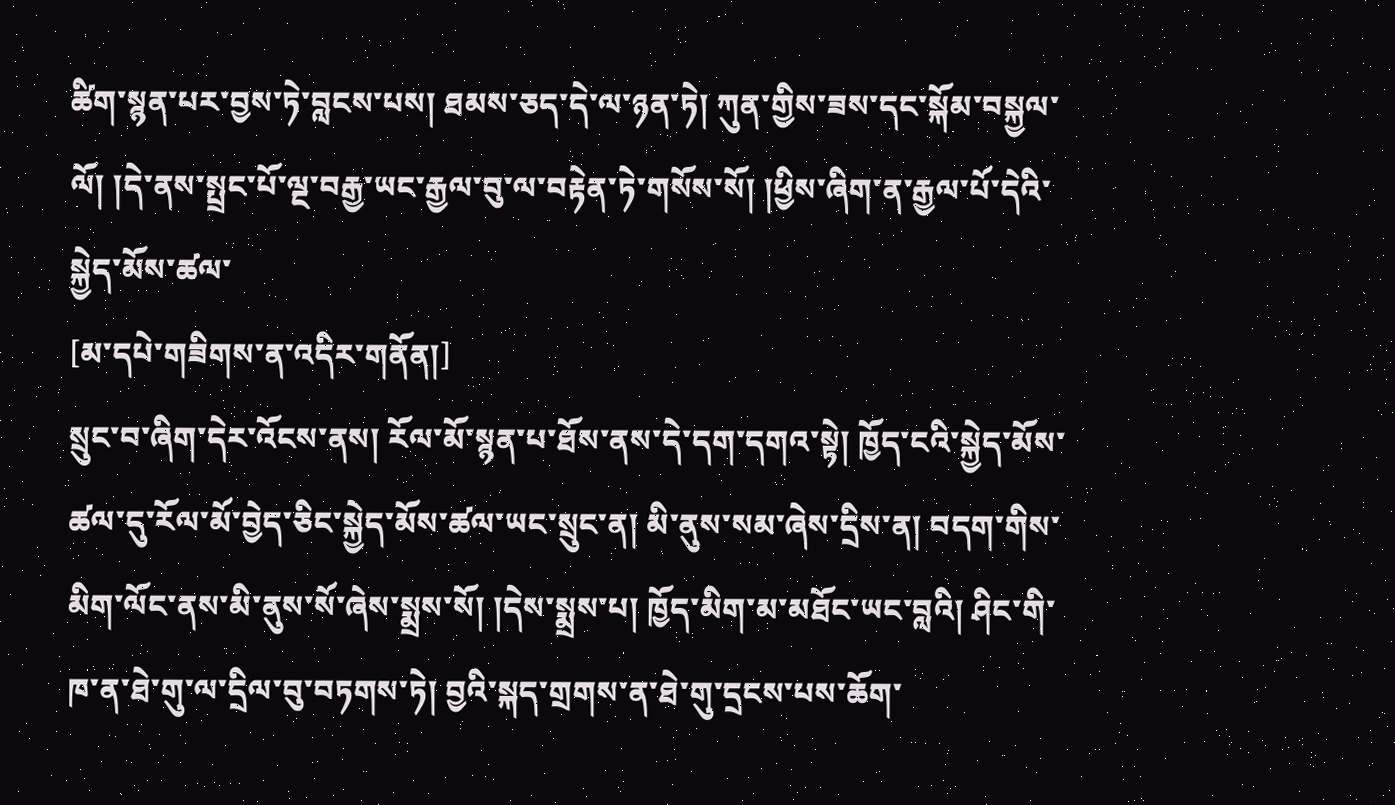ཚིག་སྙན་པར་བྱས་ཏེ་བླངས་པས། ཐམས་ཅད་དེ་ལ་ཉན་ཏེ། ཀུན་གྱིས་ཟས་དང་སྐོམ་བསྐྱལ་ལོ། །དེ་ནས་སྤྲང་པོ་ལྔ་བརྒྱ་ཡང་རྒྱལ་བུ་ལ་བརྟེན་ཏེ་གསོས་སོ། །ཕྱིས་ཞིག་ན་རྒྱལ་པོ་དེའི་སྐྱེད་མོས་ཚལ་
[མ་དཔེ་གཟིགས་ན་འདིར་གནོན།]
སྲུང་བ་ཞིག་དེར་འོངས་ནས། རོལ་མོ་སྙན་པ་ཐོས་ནས་དེ་དག་དགའ་སྟེ། ཁྱོད་ངའི་སྐྱེད་མོས་ཚལ་དུ་རོལ་མོ་བྱེད་ཅིང་སྐྱེད་མོས་ཚལ་ཡང་སྲུང་ན། མི་ནུས་སམ་ཞེས་དྲིས་ན། བདག་གིས་མིག་ལོང་ནས་མི་ནུས་སོ་ཞེས་སྨྲས་སོ། །དེས་སྨྲས་པ། ཁྱོད་མིག་མ་མཐོང་ཡང་བླའི། ཤིང་གི་ཁ་ན་ཐེ་གུ་ལ་དྲིལ་བུ་བཏགས་ཏེ། བྱའི་སྐད་གྲགས་ན་ཐེ་གུ་དྲངས་པས་ཆོག་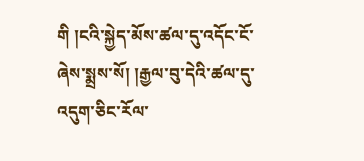གི །ངའི་སྐྱེད་མོས་ཚལ་དུ་འདོང་ངོ་ཞེས་སྨྲས་སོ། །རྒྱལ་བུ་དེའི་ཚལ་དུ་འདུག་ཅིང་རོལ་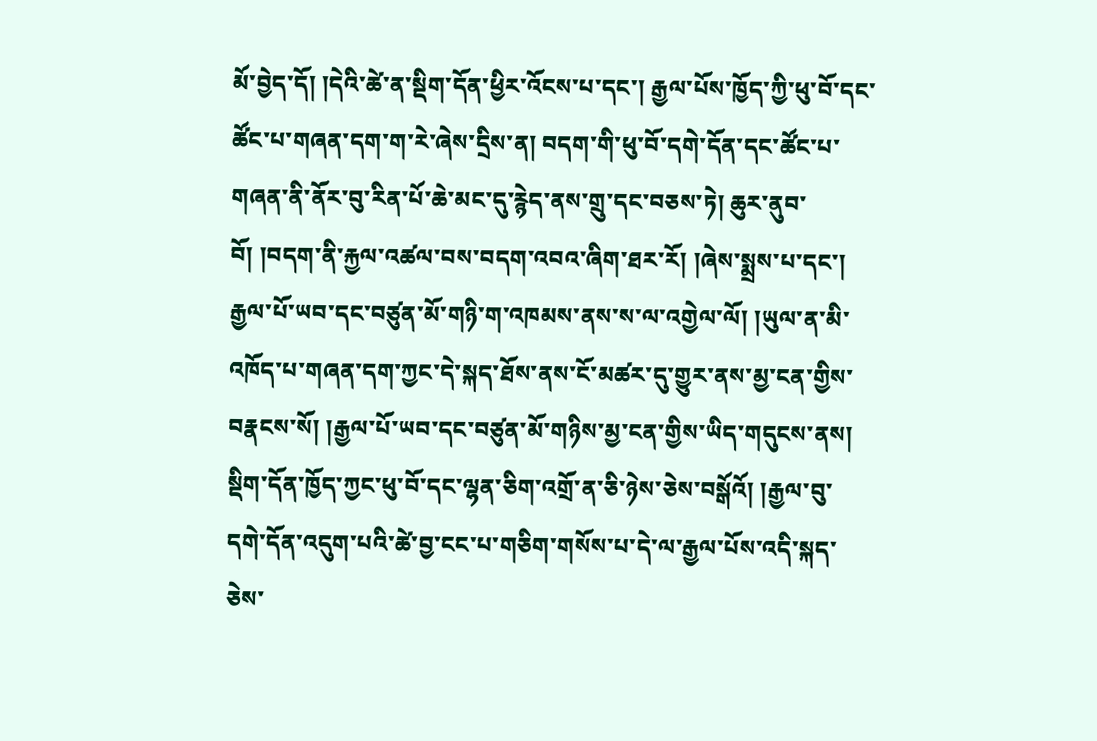མོ་བྱེད་དོ། །དེའི་ཚེ་ན་སྡིག་དོན་ཕྱིར་འོངས་པ་དང་། རྒྱལ་པོས་ཁྱོད་ཀྱི་ཕུ་བོ་དང་ཚོང་པ་གཞན་དག་ག་རེ་ཞེས་དྲིས་ན། བདག་གི་ཕུ་བོ་དགེ་དོན་དང་ཚོང་པ་གཞན་ནི་ནོར་བུ་རིན་པོ་ཆེ་མང་དུ་རྙེད་ནས་གྲུ་དང་བཅས་ཏེ། ཆུར་ནུབ་བོ། །བདག་ནི་རྐྱལ་འཚལ་བས་བདག་འབའ་ཞིག་ཐར་རོ། །ཞེས་སྨྲས་པ་དང་། རྒྱལ་པོ་ཡབ་དང་བཙུན་མོ་གཉི་ག་འཁམས་ནས་ས་ལ་འགྱེལ་ལོ། །ཡུལ་ན་མི་འཁོད་པ་གཞན་དག་ཀྱང་དེ་སྐད་ཐོས་ནས་ངོ་མཚར་དུ་གྱུར་ནས་མྱ་ངན་གྱིས་བརྣངས་སོ། །རྒྱལ་པོ་ཡབ་དང་བཙུན་མོ་གཉིས་མྱ་ངན་གྱིས་ཡིད་གདུངས་ནས། སྡིག་དོན་ཁྱོད་ཀྱང་ཕུ་བོ་དང་ལྷན་ཅིག་འགྲོ་ན་ཅི་ཉེས་ཅེས་བསྒོའོ། །རྒྱལ་བུ་དགེ་དོན་འདུག་པའི་ཚེ་བྱ་ངང་པ་གཅིག་གསོས་པ་དེ་ལ་རྒྱལ་པོས་འདི་སྐད་ཅེས་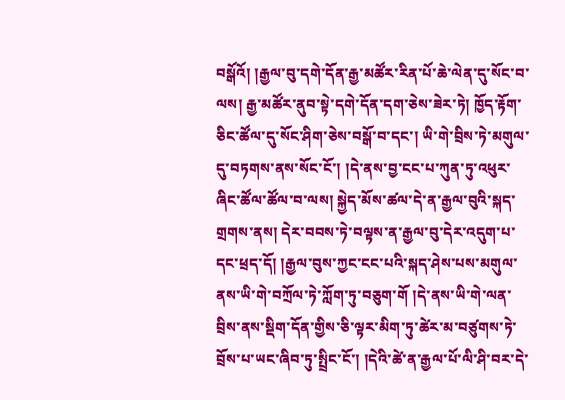བསྒོའོ། །རྒྱལ་བུ་དགེ་དོན་རྒྱ་མཚོར་རིན་པོ་ཆེ་ལེན་དུ་སོང་བ་ལས། རྒྱ་མཚོར་ནུབ་སྟེ་དགེ་དོན་དག་ཅེས་ཟེར་ཏེ། ཁྱོད་རྟོག་ཅིང་ཚོལ་དུ་སོང་ཤིག་ཅེས་བསྒོ་བ་དང་། ཡི་གེ་བྲིས་ཏེ་མགུལ་དུ་བཏགས་ནས་སོང་ངོ་། །དེ་ནས་བྱ་ངང་པ་ཀུན་ཏུ་འཕུར་ཞིང་ཚོལ་ཚོལ་བ་ལས། སྐྱེད་མོས་ཚལ་དེ་ན་རྒྱལ་བུའི་སྐད་གྲགས་ནས། དེར་བབས་ཏེ་བལྟས་ན་རྒྱལ་བུ་དེར་འདུག་པ་དང་ཕྲད་དོ། །རྒྱལ་བུས་ཀྱང་ངང་པའི་སྐད་ཤེས་པས་མགུལ་ནས་ཡི་གེ་བཀྲོལ་ཏེ་ཀློག་ཏུ་བཅུག་གོ །དེ་ནས་ཡི་གེ་ལན་བྲིས་ནས་སྡིག་དོན་གྱིས་ཅི་ལྟར་མིག་ཏུ་ཚེར་མ་བཙུགས་ཏེ་བྲོས་པ་ཡང་ཞིབ་ཏུ་སྤྲིང་ངོ་། །དེའི་ཚེ་ན་རྒྱལ་པོ་ལི་ཤི་བར་དེ་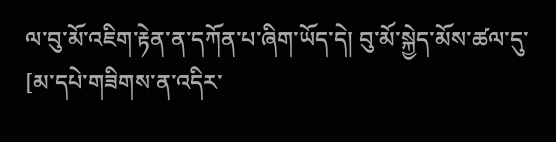ལ་བུ་མོ་འཇིག་རྟེན་ན་དཀོན་པ་ཞིག་ཡོད་དེ། བུ་མོ་སྐྱེད་མོས་ཚལ་དུ་
[མ་དཔེ་གཟིགས་ན་འདིར་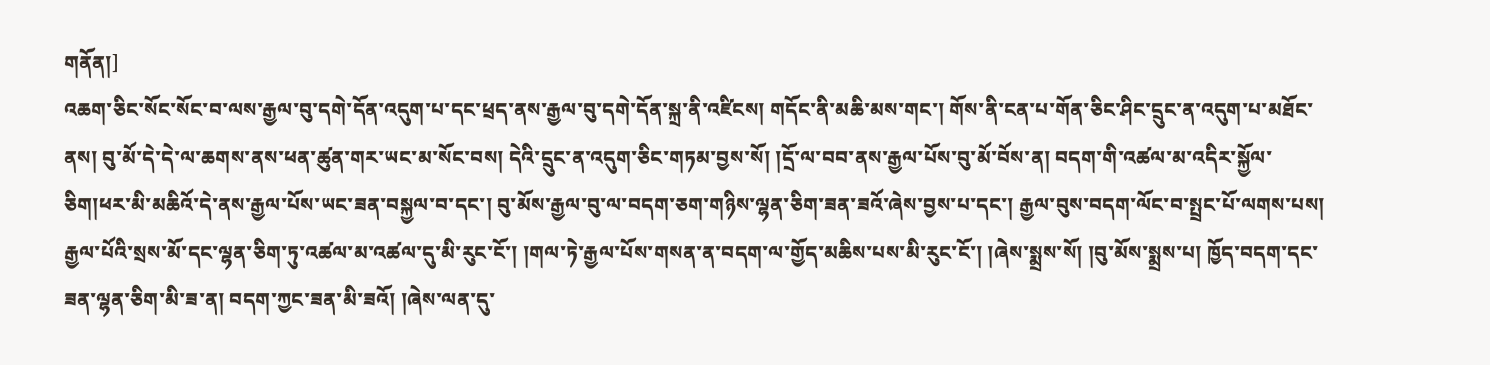གནོན།]
འཆག་ཅིང་སོང་སོང་བ་ལས་རྒྱལ་བུ་དགེ་དོན་འདུག་པ་དང་ཕྲད་ནས་རྒྱལ་བུ་དགེ་དོན་སྐྲ་ནི་འཛིངས། གདོང་ནི་མཆི་མས་གང་། གོས་ནི་ངན་པ་གོན་ཅིང་ཤིང་དྲུང་ན་འདུག་པ་མཐོང་ནས། བུ་མོ་དེ་དེ་ལ་ཆགས་ནས་ཕན་ཚུན་གར་ཡང་མ་སོང་བས། དེའི་དྲུང་ན་འདུག་ཅིང་གཏམ་བྱས་སོ། །དྲོ་ལ་བབ་ནས་རྒྱལ་པོས་བུ་མོ་བོས་ན། བདག་གི་འཚལ་མ་འདིར་སྐྱོལ་ཅིག།ཕར་མི་མཆིའོ་དེ་ནས་རྒྱལ་པོས་ཡང་ཟན་བསྐྱལ་བ་དང་། བུ་མོས་རྒྱལ་བུ་ལ་བདག་ཅག་གཉིས་ལྷན་ཅིག་ཟན་ཟའོ་ཞེས་བྱས་པ་དང་། རྒྱལ་བུས་བདག་ལོང་བ་སྤྲང་པོ་ལགས་པས། རྒྱལ་པོའི་སྲས་མོ་དང་ལྷན་ཅིག་ཏུ་འཚལ་མ་འཚལ་དུ་མི་རུང་ངོ་། །གལ་ཏེ་རྒྱལ་པོས་གསན་ན་བདག་ལ་གྱོད་མཆིས་པས་མི་རུང་ངོ་། །ཞེས་སྨྲས་སོ། །བུ་མོས་སྨྲས་པ། ཁྱོད་བདག་དང་ཟན་ལྷན་ཅིག་མི་ཟ་ན། བདག་ཀྱང་ཟན་མི་ཟའོ། །ཞེས་ལན་དུ་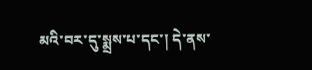མའི་བར་དུ་སྨྲས་པ་དང་། དེ་ནས་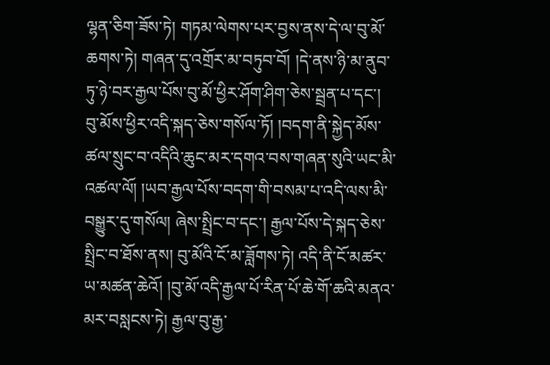ལྷན་ཅིག་ཟོས་ཏེ། གཏམ་ལེགས་པར་བྱས་ནས་དེ་ལ་བུ་མོ་ཆགས་ཏེ། གཞན་དུ་འགྲོར་མ་བཏུབ་བོ། །དེ་ནས་ཉི་མ་ནུབ་ཏུ་ཉེ་བར་རྒྱལ་པོས་བུ་མོ་ཕྱིར་ཤོག་ཤིག་ཅེས་སྦྲན་པ་དང་། བུ་མོས་ཕྱིར་འདི་སྐད་ཅེས་གསོལ་ཏོ། །བདག་ནི་སྐྱེད་མོས་ཚལ་སྲུང་བ་འདིའི་ཆུང་མར་དགའ་བས་གཞན་སུའི་ཡང་མི་འཚལ་ལོ། །ཡབ་རྒྱལ་པོས་བདག་གི་བསམ་པ་འདི་ལས་མི་བསྒྱུར་དུ་གསོལ། ཞེས་སྤྲིང་བ་དང་། རྒྱལ་པོས་དེ་སྐད་ཅེས་སྤྲིང་བ་ཐོས་ནས། བུ་མོའི་ངོ་མ་ཟློགས་ཏེ། འདི་ནི་ངོ་མཚར་ཡ་མཚན་ཆེའོ། །བུ་མོ་འདི་རྒྱལ་པོ་རིན་པོ་ཆེ་གོ་ཆའི་མནའ་མར་བསླངས་ཏེ། རྒྱལ་བུ་རྒྱ་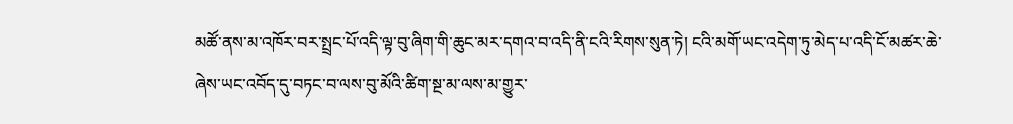མཚོ་ནས་མ་འཁོར་བར་སྤྲང་པོ་འདི་ལྟ་བུ་ཞིག་གི་ཆུང་མར་དགའ་བ་འདི་ནི་ངའི་རིགས་སུན་ཏེ། ངའི་མགོ་ཡང་འདེག་ཏུ་མེད་པ་འདི་ངོ་མཚར་ཆེ་ཞེས་ཡང་འབོད་དུ་བཏང་བ་ལས་བུ་མོའི་ཚིག་སྔ་མ་ལས་མ་གྱུར་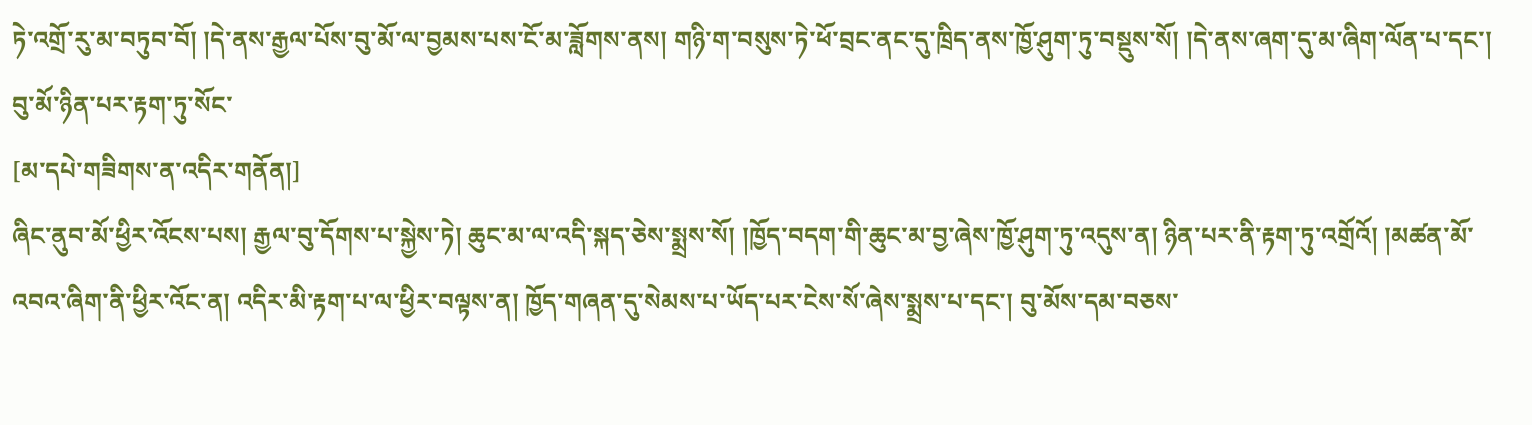ཏེ་འགྲོ་རུ་མ་བཏུབ་བོ། །དེ་ནས་རྒྱལ་པོས་བུ་མོ་ལ་བྱམས་པས་ངོ་མ་ཟློགས་ནས། གཉི་ག་བསུས་ཏེ་ཕོ་བྲང་ནང་དུ་ཁྲིད་ནས་ཁྱོ་ཤུག་ཏུ་བསྡུས་སོ། །དེ་ནས་ཞག་དུ་མ་ཞིག་ལོན་པ་དང་། བུ་མོ་ཉིན་པར་རྟག་ཏུ་སོང་
[མ་དཔེ་གཟིགས་ན་འདིར་གནོན།]
ཞིང་ནུབ་མོ་ཕྱིར་འོངས་པས། རྒྱལ་བུ་དོགས་པ་སྐྱེས་ཏེ། ཆུང་མ་ལ་འདི་སྐད་ཅེས་སྨྲས་སོ། །ཁྱོད་བདག་གི་ཆུང་མ་བྱ་ཞེས་ཁྱོ་ཤུག་ཏུ་འདུས་ན། ཉིན་པར་ནི་རྟག་ཏུ་འགྲོའོ། །མཚན་མོ་འབའ་ཞིག་ནི་ཕྱིར་འོང་ན། འདིར་མི་རྟག་པ་ལ་ཕྱིར་བལྟས་ན། ཁྱོད་གཞན་དུ་སེམས་པ་ཡོད་པར་ངེས་སོ་ཞེས་སྨྲས་པ་དང་། བུ་མོས་དམ་བཅས་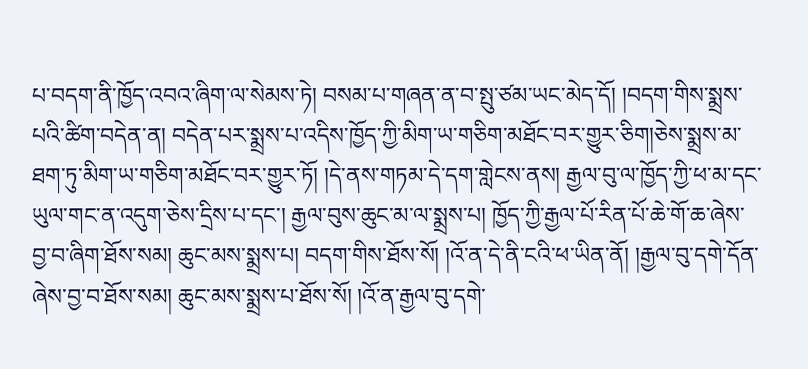པ་བདག་ནི་ཁྱོད་འབའ་ཞིག་ལ་སེམས་ཏེ། བསམ་པ་གཞན་ན་བ་སྤུ་ཙམ་ཡང་མེད་དོ། །བདག་གིས་སྨྲས་པའི་ཚིག་བདེན་ན། བདེན་པར་སྨྲས་པ་འདིས་ཁྱོད་ཀྱི་མིག་ཡ་གཅིག་མཐོང་བར་གྱུར་ཅིག།ཅེས་སྨྲས་མ་ཐག་ཏུ་མིག་ཡ་གཅིག་མཐོང་བར་གྱུར་ཏོ། །དེ་ནས་གཏམ་དེ་དག་གླེངས་ནས། རྒྱལ་བུ་ལ་ཁྱོད་ཀྱི་ཕ་མ་དང་ཡུལ་གང་ན་འདུག་ཅེས་དྲིས་པ་དང་། རྒྱལ་བུས་ཆུང་མ་ལ་སྨྲས་པ། ཁྱོད་ཀྱི་རྒྱལ་པོ་རིན་པོ་ཆེ་གོ་ཆ་ཞེས་བྱ་བ་ཞིག་ཐོས་སམ། ཆུང་མས་སྨྲས་པ། བདག་གིས་ཐོས་སོ། །འོ་ན་དེ་ནི་ངའི་ཕ་ཡིན་ནོ། །རྒྱལ་བུ་དགེ་དོན་ཞེས་བྱ་བ་ཐོས་སམ། ཆུང་མས་སྨྲས་པ་ཐོས་སོ། །འོ་ན་རྒྱལ་བུ་དགེ་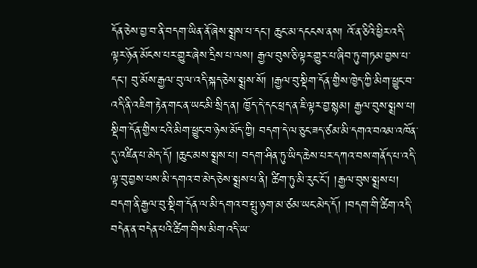དོན་ཅེས་བྱ་བ་ནི་བདག་ཡིན་ནོ་ཞེས་སྨྲས་པ་དང་། ཆུང་མ་དངངས་ནས། འོ་ན་ཅིའི་ཕྱིར་འདི་ལྟར་ཉོན་མོངས་པར་གྱུར་ཞེས་དྲིས་པ་ལས། རྒྱལ་བུས་ཅི་ལྟར་གྱུར་པ་ཞིབ་ཏུ་གཏམ་བྱས་པ་དང་། བུ་མོས་རྒྱལ་བུ་ལ་འདི་སྐད་ཅེས་སྨྲས་སོ། །རྒྱལ་བུ་སྡིག་དོན་གྱིས་ཁྱེད་ཀྱི་མིག་ཕྱུང་བ་འདི་ནི་འཇིག་རྟེན་གང་ན་ཡང་མི་སྲིད་ན། ཁྱོད་དེ་དང་ཕྲད་ན་ཇི་ལྟར་བྱ་སྙམ། རྒྱལ་བུས་སྨྲས་པ། སྡིག་དོན་གྱིས་ངའི་མིག་ཕྱུང་བ་ཉེས་མོད་ཀྱི། བདག་དེ་ལ་ཅུང་ཟད་ཙམ་མི་དགའ་བའམ་འཁོན་དུ་འཛིན་པ་མེད་དོ། །ཆུང་མས་སྨྲས་པ། བདག་ཤིན་ཏུ་ཡིད་ཆེས་པར་དཀའ་བས་གནོད་པ་འདི་ལྟ་བུ་བྱས་པས་མི་དགའ་བ་མེད་ཅེས་སྨྲས་པ་ནི། ཚིག་ཏུ་མི་རུང་ངོ་། །རྒྱལ་བུས་སྨྲས་པ། བདག་ནི་རྒྱལ་བུ་སྡིག་དོན་ལ་མི་དགའ་བ་སྤུ་ཉག་མ་ཙམ་ཡང་མེད་དོ། །བདག་གི་ཚིག་འདི་བདེན་ན་བདེན་པའི་ཚིག་གིས་མིག་འདི་ཡ་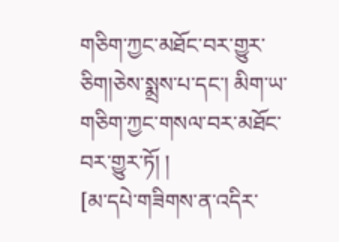གཅིག་ཀྱང་མཐོང་བར་གྱུར་ཅིག།ཅེས་སྨྲས་པ་དང་། མིག་ཡ་གཅིག་ཀྱང་གསལ་བར་མཐོང་བར་གྱུར་ཏོ། །
[མ་དཔེ་གཟིགས་ན་འདིར་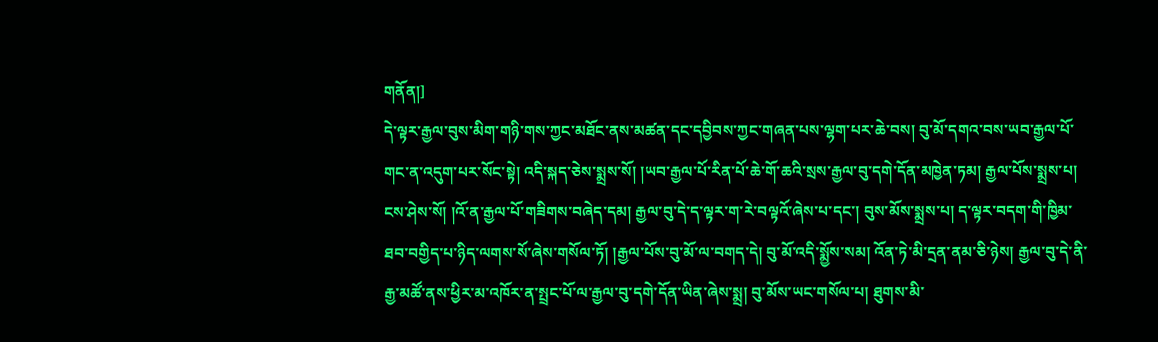གནོན།]
དེ་ལྟར་རྒྱལ་བུས་མིག་གཉི་གས་ཀྱང་མཐོང་ནས་མཚན་དང་དབྱིབས་ཀྱང་གཞན་པས་ལྷག་པར་ཆེ་བས། བུ་མོ་དགའ་བས་ཡབ་རྒྱལ་པོ་གང་ན་འདུག་པར་སོང་སྟེ། འདི་སྐད་ཅེས་སྨྲས་སོ། །ཡབ་རྒྱལ་པོ་རིན་པོ་ཆེ་གོ་ཆའི་སྲས་རྒྱལ་བུ་དགེ་དོན་མཁྱེན་ཏམ། རྒྱལ་པོས་སྨྲས་པ། ངས་ཤེས་སོ། །འོ་ན་རྒྱལ་པོ་གཟིགས་བཞེད་དམ། རྒྱལ་བུ་དེ་ད་ལྟར་ག་རེ་བལྟའོ་ཞེས་པ་དང་། བུས་མོས་སྨྲས་པ། ད་ལྟར་བདག་གི་ཁྱིམ་ཐབ་བགྱིད་པ་ཉིད་ལགས་སོ་ཞེས་གསོལ་ཏོ། །རྒྱལ་པོས་བུ་མོ་ལ་བགད་དེ། བུ་མོ་འདི་སྨྱོས་སམ། འོན་ཏེ་མི་དྲན་ནམ་ཅི་ཉེས། རྒྱལ་བུ་དེ་ནི་རྒྱ་མཚོ་ནས་ཕྱིར་མ་འཁོར་ན་སྤྲང་པོ་ལ་རྒྱལ་བུ་དགེ་དོན་ཡིན་ཞེས་སྨྲ། བུ་མོས་ཡང་གསོལ་པ། ཐུགས་མི་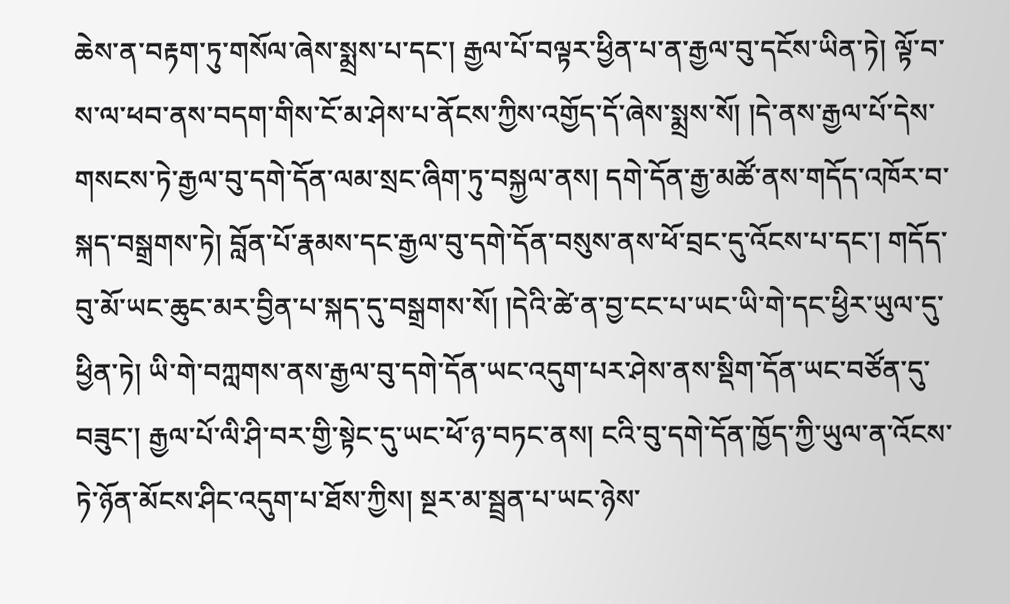ཆེས་ན་བརྟག་ཏུ་གསོལ་ཞེས་སྨྲས་པ་དང་། རྒྱལ་པོ་བལྟར་ཕྱིན་པ་ན་རྒྱལ་བུ་དངོས་ཡིན་ཏེ། ལྟོ་བ་ས་ལ་ཕབ་ནས་བདག་གིས་ངོ་མ་ཤེས་པ་ནོངས་ཀྱིས་འགྱོད་དོ་ཞེས་སྨྲས་སོ། །དེ་ནས་རྒྱལ་པོ་དེས་གསངས་ཏེ་རྒྱལ་བུ་དགེ་དོན་ལམ་སྲང་ཞིག་ཏུ་བསྐྱལ་ནས། དགེ་དོན་རྒྱ་མཚོ་ནས་གདོད་འཁོར་བ་སྐད་བསྒྲགས་ཏེ། བློན་པོ་རྣམས་དང་རྒྱལ་བུ་དགེ་དོན་བསུས་ནས་ཕོ་བྲང་དུ་འོངས་པ་དང་། གདོད་བུ་མོ་ཡང་ཆུང་མར་བྱིན་པ་སྐད་དུ་བསྒྲགས་སོ། །དེའི་ཚེ་ན་བྱ་ངང་པ་ཡང་ཡི་གེ་དང་ཕྱིར་ཡུལ་དུ་ཕྱིན་ཏེ། ཡི་གེ་བཀླགས་ནས་རྒྱལ་བུ་དགེ་དོན་ཡང་འདུག་པར་ཤེས་ནས་སྡིག་དོན་ཡང་བཙོན་དུ་བཟུང་། རྒྱལ་པོ་ལི་ཤི་བར་གྱི་སྟེང་དུ་ཡང་ཕོ་ཉ་བཏང་ནས། ངའི་བུ་དགེ་དོན་ཁྱོད་ཀྱི་ཡུལ་ན་འོངས་ཏེ་ཉོན་མོངས་ཤིང་འདུག་པ་ཐོས་ཀྱིས། སྔར་མ་སྦྲན་པ་ཡང་ཉེས་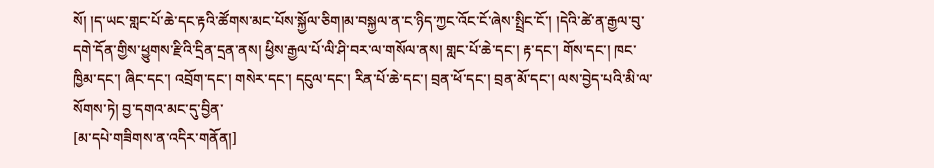སོ། །ད་ཡང་གླང་པོ་ཆེ་དང་རྟའི་ཚོགས་མང་པོས་སྐྱོལ་ཅིག།མ་བསྐྱལ་ན་ང་ཉིད་ཀྱང་འོང་ངོ་ཞེས་སྤྲིང་ངོ་། །དེའི་ཚེ་ན་རྒྱལ་བུ་དགེ་དོན་གྱིས་ཕྱུགས་རྫིའི་དྲིན་དྲན་ནས། ཕྱིས་རྒྱལ་པོ་ལི་ཤི་བར་ལ་གསོལ་ནས། གླང་པོ་ཆེ་དང་། རྟ་དང་། གོས་དང་། ཁང་ཁྱིམ་དང་། ཞིང་དང་། འབྲོག་དང་། གསེར་དང་། དངུལ་དང་། རིན་པོ་ཆེ་དང་། བྲན་ཕོ་དང་། བྲན་མོ་དང་། ལས་བྱེད་པའི་མི་ལ་སོགས་ཏེ། བྱ་དགའ་མང་དུ་བྱིན་
[མ་དཔེ་གཟིགས་ན་འདིར་གནོན།]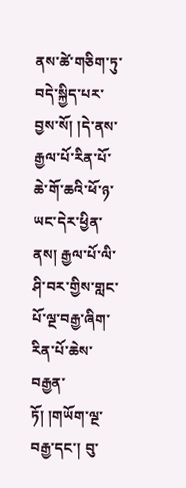ནས་ཚེ་གཅིག་ཏུ་བདེ་སྐྱིད་པར་བྱས་སོ། །དེ་ནས་རྒྱལ་པོ་རིན་པོ་ཆེ་གོ་ཆའི་ཕོ་ཉ་ཡང་དེར་ཕྱིན་ནས། རྒྱལ་པོ་ལི་ཤི་བར་གྱིས་གླང་པོ་ལྔ་བརྒྱ་ཞིག་རིན་པོ་ཆེས་བརྒྱན་ཏོ། །གཡོག་ལྔ་བརྒྱ་དང་། བུ་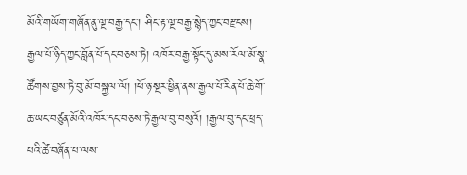མོའི་གཡོག་གཞོན་ནུ་ལྔ་བརྒྱ་དང་། ཤིང་རྟ་ལྔ་བརྒྱ་སྙེད་ཀྱང་བརྫངས། རྒྱལ་པོ་ཉིད་ཀྱང་བློན་པོ་དང་བཅས་ཏེ། འཁོར་བརྒྱ་སྟོང་དུ་མས་རོལ་མོ་སྣ་ཚོགས་བྱས་ཏེ་བུ་མོ་བསྐྱལ་ལོ། །ཕོ་ཉ་སྔར་ཕྱིན་ནས་རྒྱལ་པོ་རིན་པོ་ཆེ་གོ་ཆ་ཡང་བཙུན་མོའི་འཁོར་དང་བཅས་ཏེ་རྒྱལ་བུ་བསུའོ། །རྒྱལ་བུ་དང་ཕྲད་པའི་ཚེ་བཞོན་པ་ལས་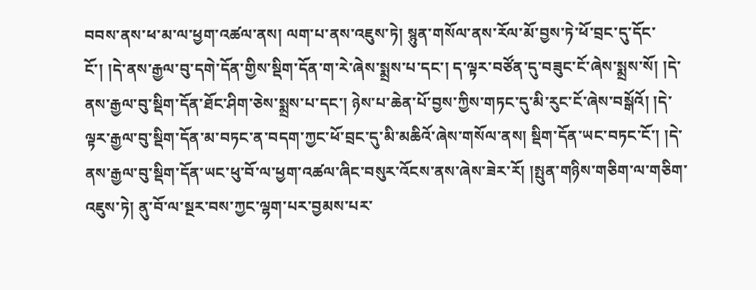བབས་ནས་ཕ་མ་ལ་ཕྱག་འཚལ་ནས། ལག་པ་ནས་འཇུས་ཏེ། སྙུན་གསོལ་ནས་རོལ་མོ་བྱས་ཏེ་ཕོ་བྲང་དུ་དོང་ངོ་། །དེ་ནས་རྒྱལ་བུ་དགེ་དོན་གྱིས་སྡིག་དོན་ག་རེ་ཞེས་སྨྲས་པ་དང་། ད་ལྟར་བཙོན་དུ་བཟུང་ངོ་ཞེས་སྨྲས་སོ། །དེ་ནས་རྒྱལ་བུ་སྡིག་དོན་ཐོང་ཤིག་ཅེས་སྨྲས་པ་དང་། ཉེས་པ་ཆེན་པོ་བྱས་ཀྱིས་གཏང་དུ་མི་རུང་ངོ་ཞེས་བསྒོའོ། །དེ་ལྟར་རྒྱལ་བུ་སྡིག་དོན་མ་བཏང་ན་བདག་ཀྱང་ཕོ་བྲང་དུ་མི་མཆིའོ་ཞེས་གསོལ་ནས། སྡིག་དོན་ཡང་བཏང་ངོ་། །དེ་ནས་རྒྱལ་བུ་སྡིག་དོན་ཡང་ཕུ་བོ་ལ་ཕྱག་འཚལ་ཞིང་བསུར་འོངས་ནས་ཞེས་ཟེར་རོ། །སྤུན་གཉིས་གཅིག་ལ་གཅིག་འཇུས་ཏེ། ནུ་བོ་ལ་སྔར་བས་ཀྱང་ལྷག་པར་བྱམས་པར་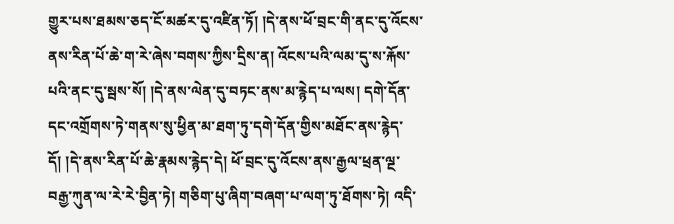གྱུར་པས་ཐམས་ཅད་ངོ་མཚར་དུ་འཛིན་ཏོ། །དེ་ནས་ཕོ་བྲང་གི་ནང་དུ་འོངས་ནས་རིན་པོ་ཆེ་ག་རེ་ཞེས་བགས་ཀྱིས་དྲིས་ན། འོངས་པའི་ལམ་དུ་ས་རྐོས་པའི་ནང་དུ་སྦས་སོ། །དེ་ནས་ལེན་དུ་བཏང་ནས་མ་རྙེད་པ་ལས། དགེ་དོན་དང་འགྲོགས་ཏེ་གནས་སུ་ཕྱིན་མ་ཐག་ཏུ་དགེ་དོན་གྱིས་མཐོང་ནས་རྙེད་དོ། །དེ་ནས་རིན་པོ་ཆེ་རྣམས་རྙེད་དེ། ཕོ་བྲང་དུ་འོངས་ནས་རྒྱལ་ཕྲན་ལྔ་བརྒྱ་ཀུན་ལ་རེ་རེ་བྱིན་ཏེ། གཅིག་པུ་ཞིག་བཞག་པ་ལག་ཏུ་ཐོགས་ཏེ། འདི་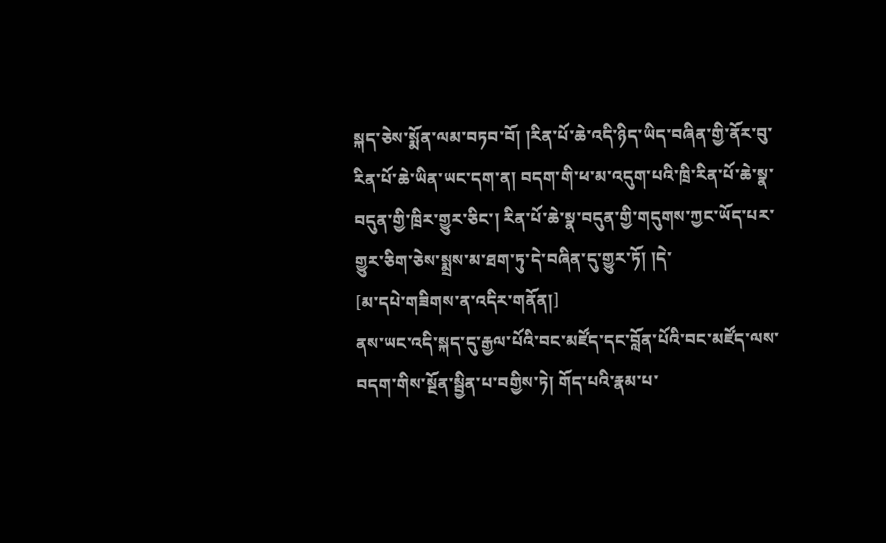སྐད་ཅེས་སྨོན་ལམ་བཏབ་བོ། །རིན་པོ་ཆེ་འདི་ཉིད་ཡིད་བཞིན་གྱི་ནོར་བུ་རིན་པོ་ཆེ་ཡིན་ཡང་དག་ན། བདག་གི་ཕ་མ་འདུག་པའི་ཁྲི་རིན་པོ་ཆེ་སྣ་བདུན་གྱི་ཁྲིར་གྱུར་ཅིང་། རིན་པོ་ཆེ་སྣ་བདུན་གྱི་གདུགས་ཀྱང་ཡོད་པར་གྱུར་ཅིག་ཅེས་སྨྲས་མ་ཐག་ཏུ་དེ་བཞིན་དུ་གྱུར་ཏོ། །དེ་
[མ་དཔེ་གཟིགས་ན་འདིར་གནོན།]
ནས་ཡང་འདི་སྐད་དུ་རྒྱལ་པོའི་བང་མཛོད་དང་བློན་པོའི་བང་མཛོད་ལས་བདག་གིས་སྔོན་སྦྱིན་པ་བགྱིས་ཏེ། གོད་པའི་རྣམ་པ་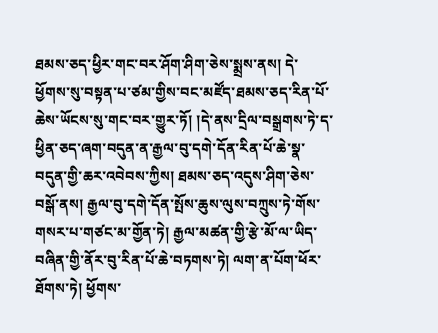ཐམས་ཅད་ཕྱིར་གང་བར་ཤོག་ཤིག་ཅེས་སྨྲས་ནས། དེ་ཕྱོགས་སུ་བསྟན་པ་ཙམ་གྱིས་བང་མཛོད་ཐམས་ཅད་རིན་པོ་ཆེས་ཡོངས་སུ་གང་བར་གྱུར་ཏོ། །དེ་ནས་དྲིལ་བསྒྲགས་ཏེ་ད་ཕྱིན་ཅད་ཞག་བདུན་ན་རྒྱལ་བུ་དགེ་དོན་རིན་པོ་ཆེ་སྣ་བདུན་གྱི་ཆར་འབེབས་ཀྱིས། ཐམས་ཅད་འདུས་ཤིག་ཅེས་བསྒོ་ནས། རྒྱལ་བུ་དགེ་དོན་སྤོས་ཆུས་ལུས་བཀྲུས་ཏེ་གོས་གསར་པ་གཙང་མ་གྱོན་ཏེ། རྒྱལ་མཚན་གྱི་རྩེ་མོ་ལ་ཡིད་བཞིན་གྱི་ནོར་བུ་རིན་པོ་ཆེ་བཏགས་ཏེ། ལག་ན་པོག་ཕོར་ཐོགས་ཏེ། ཕྱོགས་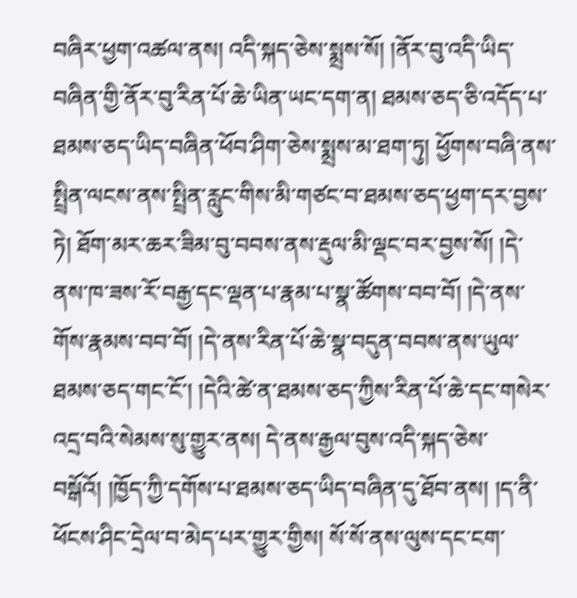བཞིར་ཕྱག་འཚལ་ནས། འདི་སྐད་ཅེས་སྨྲས་སོ། །ནོར་བུ་འདི་ཡིད་བཞིན་གྱི་ནོར་བུ་རིན་པོ་ཆེ་ཡིན་ཡང་དག་ན། ཐམས་ཅད་ཅི་འདོད་པ་ཐམས་ཅད་ཡིད་བཞིན་ཕོབ་ཤིག་ཅེས་སྨྲས་མ་ཐག་ཏུ། ཕྱོགས་བཞི་ནས་སྤྲིན་ལངས་ནས་སྤྲིན་རླུང་གིས་མི་གཙང་བ་ཐམས་ཅད་ཕྱག་དར་བྱས་ཏེ། ཐོག་མར་ཆར་ཟིམ་བུ་བབས་ནས་རྡུལ་མི་ལྡང་བར་བྱས་སོ། །དེ་ནས་ཁ་ཟས་རོ་བརྒྱ་དང་ལྡན་པ་རྣམ་པ་སྣ་ཚོགས་བབ་བོ། །དེ་ནས་གོས་རྣམས་བབ་བོ། །དེ་ནས་རིན་པོ་ཆེ་སྣ་བདུན་བབས་ནས་ཡུལ་ཐམས་ཅད་གང་ངོ་། །དེའི་ཚེ་ན་ཐམས་ཅད་ཀྱིས་རིན་པོ་ཆེ་དང་གསེར་འདྲ་བའི་སེམས་སུ་གྱུར་ནས། དེ་ནས་རྒྱལ་བུས་འདི་སྐད་ཅེས་བསྒོའོ། །ཁྱོད་ཀྱི་དགོས་པ་ཐམས་ཅད་ཡིད་བཞིན་དུ་ཐོབ་ནས། །ད་ནི་ཕོངས་ཤིང་དྲེལ་བ་མེད་པར་གྱུར་གྱིས། སོ་སོ་ནས་ལུས་དང་ངག་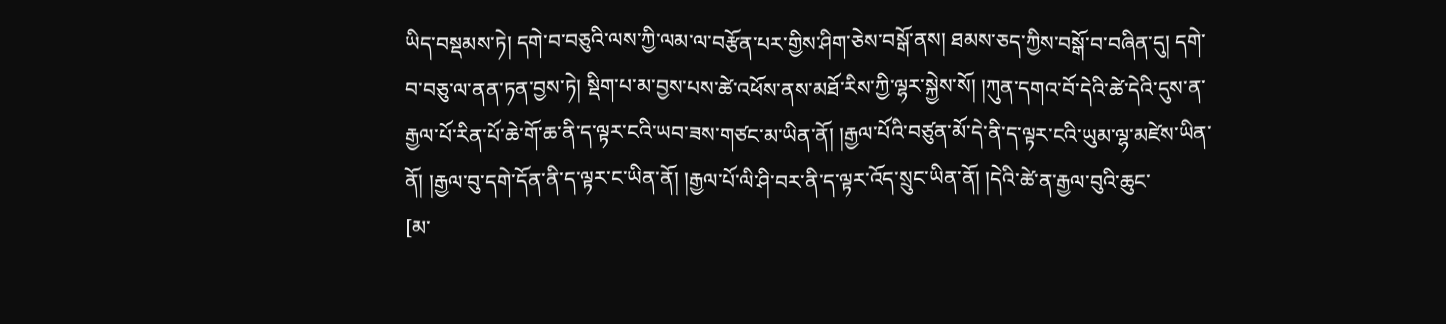ཡིད་བསྡམས་ཏེ། དགེ་བ་བཅུའི་ལས་ཀྱི་ལམ་ལ་བརྩོན་པར་གྱིས་ཤིག་ཅེས་བསྒོ་ནས། ཐམས་ཅད་ཀྱིས་བསྒོ་བ་བཞིན་དུ། དགེ་བ་བཅུ་ལ་ནན་ཏན་བྱས་ཏེ། སྡིག་པ་མ་བྱས་པས་ཚེ་འཕོས་ནས་མཐོ་རིས་ཀྱི་ལྷར་སྐྱེས་སོ། །ཀུན་དགའ་བོ་དེའི་ཚེ་དེའི་དུས་ན་རྒྱལ་པོ་རིན་པོ་ཆེ་གོ་ཆ་ནི་ད་ལྟར་ངའི་ཡབ་ཟས་གཙང་མ་ཡིན་ནོ། །རྒྱལ་པོའི་བཙུན་མོ་དེ་ནི་ད་ལྟར་ངའི་ཡུམ་ལྷ་མཛེས་ཡིན་ནོ། །རྒྱལ་བུ་དགེ་དོན་ནི་ད་ལྟར་ང་ཡིན་ནོ། །རྒྱལ་པོ་ལི་ཤི་བར་ནི་ད་ལྟར་འོད་སྲུང་ཡིན་ནོ། །དེའི་ཚེ་ན་རྒྱལ་བུའི་ཆུང་
[མ་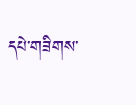དཔེ་གཟིགས་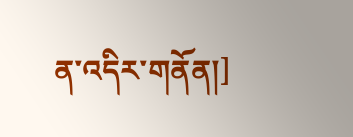ན་འདིར་གནོན།]